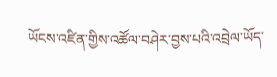ཡོངས་འཛིན་གྱིས་འཚོལ་བཤེར་བྱས་པའི་འབྲེལ་ཡོད་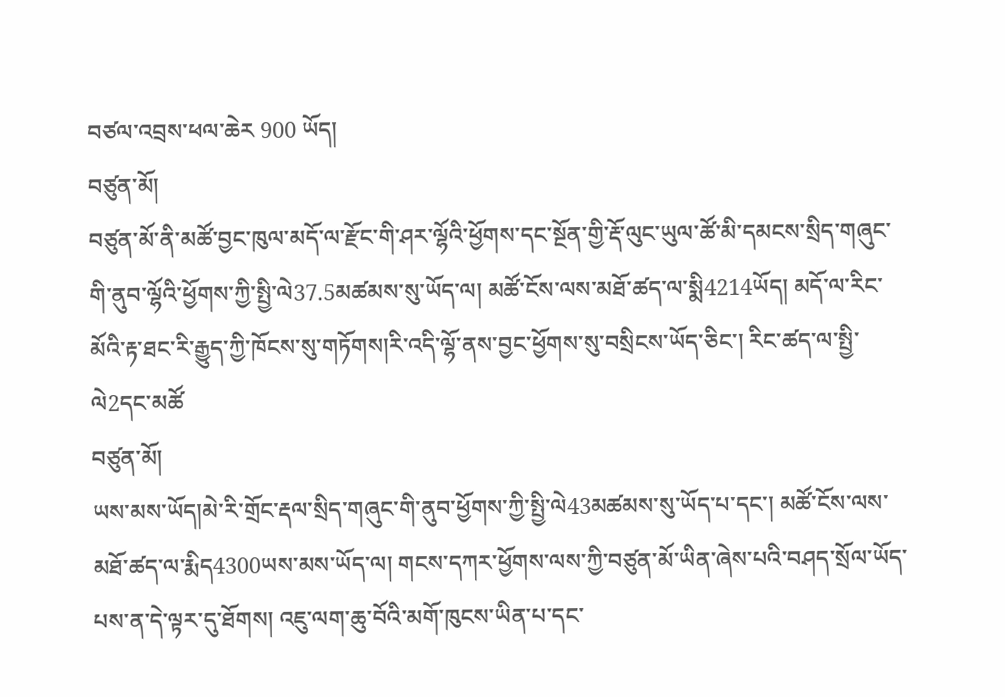བཙལ་འབྲས་ཕལ་ཆེར 900 ཡོད།
བཙུན་མོ།
བཙུན་མོ་ནི་མཚོ་བྱང་ཁུལ་མདོ་ལ་རྫོང་གི་ཤར་ལྷོའི་ཕྱོགས་དང་སྔོན་གྱི་རྡོ་ལུང་ཡུལ་ཚོ་མི་དམངས་སྲིད་གཞུང་གི་ནུབ་ལྷོའི་ཕྱོགས་ཀྱི་སྤྱི་ལེ37.5མཚམས་སུ་ཡོད་ལ། མཚོ་ངོས་ལས་མཐོ་ཚད་ལ་སྨི4214ཡོད། མདོ་ལ་རིང་མོའི་རྟ་ཐང་རི་རྒྱུད་ཀྱི་ཁོངས་སུ་གཏོགས།རི་འདི་ལྷོ་ནས་བྱང་ཕྱོགས་སུ་བསྲིངས་ཡོད་ཅིང་། རིང་ཚད་ལ་སྤྱི་ལེ2དང་མཚོ
བཙུན་མོ།
ཡས་མས་ཡོད།མེ་རི་གྲོང་རྡལ་སྲིད་གཞུང་གི་ནུབ་ཕྱོགས་ཀྱི་སྤྱི་ལེ43མཚམས་སུ་ཡོད་པ་དང་། མཚོ་ངོས་ལས་མཐོ་ཚད་ལ་རྨིད4300ཡས་མས་ཡོད་ལ། གངས་དཀར་ཕྱོགས་ལས་ཀྱི་བཙུན་མོ་ཡིན་ཞེས་པའི་བཤད་སྲོལ་ཡོད་པས་ན་དེ་ལྟར་དུ་ཐོགས། འཇུ་ལག་ཆུ་བོའི་མགོ་ཁུངས་ཡིན་པ་དང་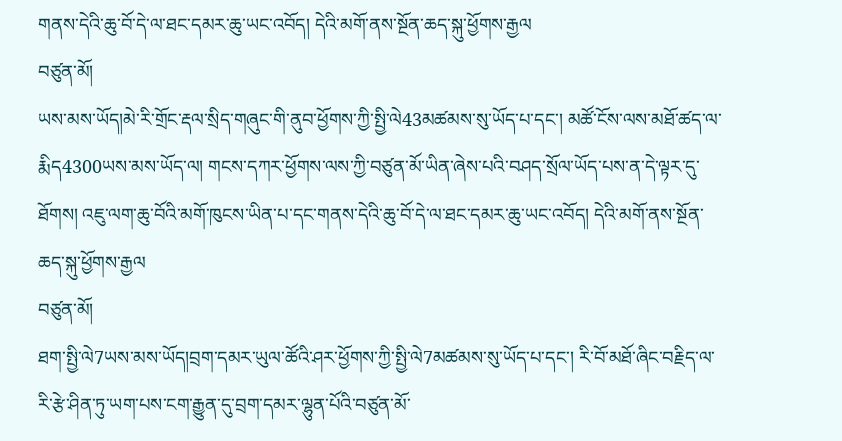གནས་དེའི་ཆུ་བོ་དེ་ལ་ཐང་དམར་ཆུ་ཡང་འབོད། དེའི་མགོ་ནས་སྔོན་ཆད་སྐུ་ཕྱོགས་རྒྱལ
བཙུན་མོ།
ཡས་མས་ཡོད།མེ་རི་གྲོང་རྡལ་སྲིད་གཞུང་གི་ནུབ་ཕྱོགས་ཀྱི་སྤྱི་ལེ43མཚམས་སུ་ཡོད་པ་དང་། མཚོ་ངོས་ལས་མཐོ་ཚད་ལ་རྨིད4300ཡས་མས་ཡོད་ལ། གངས་དཀར་ཕྱོགས་ལས་ཀྱི་བཙུན་མོ་ཡིན་ཞེས་པའི་བཤད་སྲོལ་ཡོད་པས་ན་དེ་ལྟར་དུ་ཐོགས། འཇུ་ལག་ཆུ་བོའི་མགོ་ཁུངས་ཡིན་པ་དང་གནས་དེའི་ཆུ་བོ་དེ་ལ་ཐང་དམར་ཆུ་ཡང་འབོད། དེའི་མགོ་ནས་སྔོན་ཆད་སྐུ་ཕྱོགས་རྒྱལ
བཙུན་མོ།
ཐག་སྤྱི་ལེ7ཡས་མས་ཡོད།བྲག་དམར་ཡུལ་ཚོའི་ཤར་ཕྱོགས་ཀྱི་སྤྱི་ལེ7མཚམས་སུ་ཡོད་པ་དང་། རི་བོ་མཐོ་ཞིང་བརྗིད་ལ་རི་རྩེ་ཤིན་ཏུ་ཡག་པས་ངག་རྒྱུན་དུ་བྲག་དམར་ལྷུན་པོའི་བཙུན་མོ་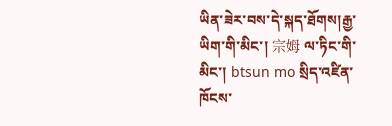ཡིན་ཟེར་བས་དེ་སྐད་ཐོགས།རྒྱ་ཡིག་གི་མིང་། 宗姆 ལ་ཏིང་གི་མིང་། btsun mo སྲིད་འཛིན་ཁོངས་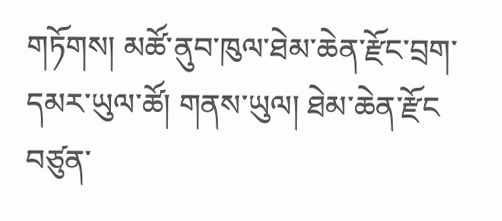གཏོགས། མཚོ་ནུབ་ཁུལ་ཐེམ་ཆེན་རྫོང་བྲག་དམར་ཡུལ་ཚོ། གནས་ཡུལ། ཐེམ་ཆེན་རྫོང
བཙུན་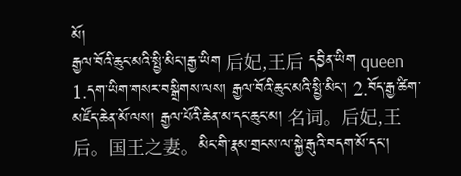མོ།
རྒྱལ་བོའི་ཆུང་མའི་སྤྱི་མིང་།རྒྱ་ཡིག 后妃,王后 དབྱིན་ཡིག queen 1.དག་ཡིག་གསར་བསྒྲིགས་ལས། རྒྱལ་བོའི་ཆུང་མའི་སྤྱི་མིང་། 2.བོད་རྒྱ་ཚིག་མཛོད་ཆེན་མོ་ལས། རྒྱལ་པོའི་ཆེན་མ་དང་ཆུང་མ། 名词。后妃,王后。国王之妻。མིང་གི་རྣམ་གྲངས་ལ་སྐྱེ་རྒུའི་བདག་མོ་དང་།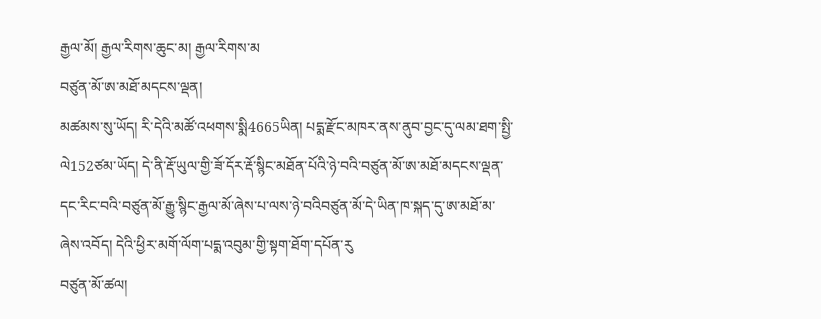རྒྱལ་མོ། རྒྱལ་རིགས་ཆུང་མ། རྒྱལ་རིགས་མ
བཙུན་མོ་ཨ་མཐོ་མདངས་ལྡན།
མཚམས་སུ་ཡོད། རི་དེའི་མཚོ་འཕགས་སྨི4665ཡིན། པདྨ་རྫོང་མཁར་ནས་ནུབ་བྱང་དུ་ལམ་ཐག་སྤྱི་ལེ152ཙམ་ཡོད། དེ་ནི་རྡོ་ཡུལ་གྱི་ཟོ་དོར་རྡོ་སྙིང་མཐོན་པོའི་ཉེ་བའི་བཙུན་མོ་ཨ་མཐོ་མདངས་ལྡན་དང་རིང་བའི་བཙུན་མོ་རྒྱུ་སྙིང་རྒྱལ་མོ་ཞེས་པ་ལས་ཉེ་བའིབཙུན་མོ་དེ་ཡིན་ཁ་སྐད་དུ་ཨ་མཐོ་མ་ཞེས་འབོད། དེའི་ཕྱིར་མགོ་ལོག་པདྨ་འབུམ་གྱི་སྟག་ཐོག་དཔོན་རུ
བཙུན་མོ་ཚལ།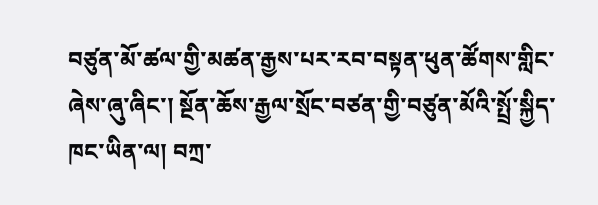བཙུན་མོ་ཚལ་གྱི་མཚན་རྒྱས་པར་རབ་བསྟན་ཕུན་ཚོགས་གླིང་ཞེས་ཞུ་ཞིང་། སྔོན་ཆོས་རྒྱལ་སྲོང་བཙན་གྱི་བཙུན་མོའི་སྤྲོ་སྐྱིད་ཁང་ཡིན་ལ། བཀྲ་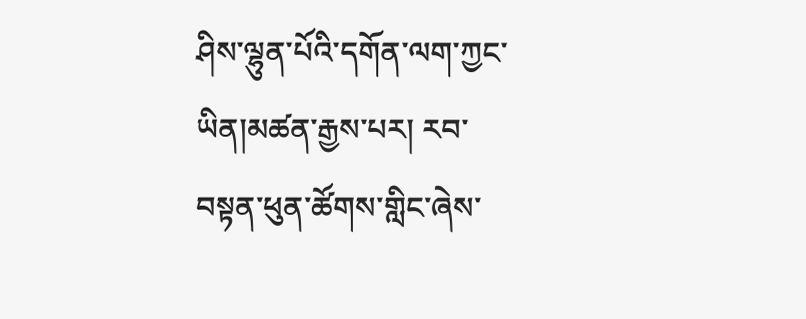ཤིས་ལྷུན་པོའི་དགོན་ལག་ཀྱང་ཡིན།མཚན་རྒྱས་པར། རབ་བསྟན་ཕུན་ཚོགས་གླིང་ཞེས་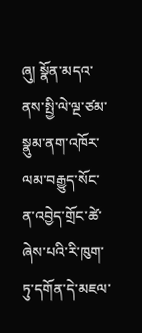ཞུ། སྣོན་མདའ་ནས་སྤྱི་ལེ་ལྔ་ཙམ་སྣུམ་ནག་འཁོར་ལམ་བརྒྱུད་སོང་ན་འབྱེད་གྲོང་ཚེ་ཞེས་པའི་རི་ཁུག་ཏུ་དགོན་དེ་མཇལ་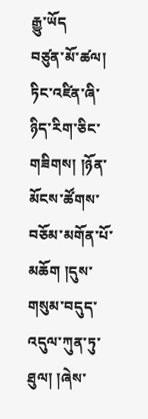རྒྱུ་ཡོད
བཙུན་མོ་ཚལ།
ཏིང་འཛིན་ཞི་ཉིད་རིག་ཅིང་གཟིགས། །ཉོན་མོངས་ཚོགས་བཅོམ་མགོན་པོ་མཆོག །དུས་གསུམ་བདུད་འདུལ་ཀུན་ཏུ་ཐུལ། །ཞེས་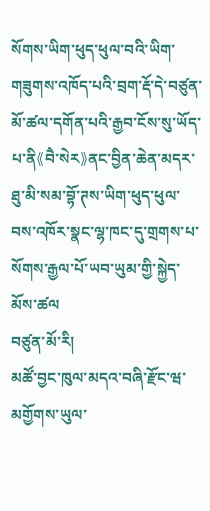སོགས་ཡིག་ཕུད་ཕུལ་བའི་ཡིག་གཟུགས་འཁོད་པའི་བྲག་རྡོ་དེ་བཙུན་མོ་ཚལ་དགོན་པའི་རྒྱབ་ངོས་སུ་ཡོད་པ་ནི《བཻ་སེར》ནང་བྱིན་ཆེན་མདར་ཐུ་མི་སམ་བྷོ་ཊས་ཡིག་ཕུད་ཕུལ་བས་འཁོར་སྣང་ལྷ་ཁང་དུ་གྲགས་པ་སོགས་རྒྱལ་པོ་ཡབ་ཡུམ་གྱི་སྐྱེད་མོས་ཚལ
བཙུན་མོ་རི།
མཚོ་བྱང་ཁུལ་མདའ་བཞི་རྫོང་ཝ་མགྱོགས་ཡུལ་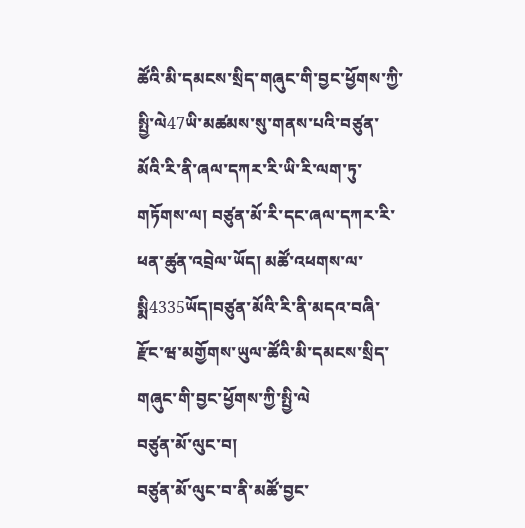ཚོའི་མི་དམངས་སྲིད་གཞུང་གི་བྱང་ཕྱོགས་ཀྱི་སྤྱི་ལེ47ཡི་མཚམས་སུ་གནས་པའི་བཙུན་མོའི་རི་ནི་ཞལ་དཀར་རི་ཡི་རི་ལག་ཏུ་གཏོགས་ལ། བཙུན་མོ་རི་དང་ཞལ་དཀར་རི་ཕན་ཚུན་འབྲེལ་ཡོད། མཚོ་འཕགས་ལ་སྨི4335ཡོད།བཙུན་མོའི་རི་ནི་མདའ་བཞི་རྫོང་ཝ་མགྱོགས་ཡུལ་ཚོའི་མི་དམངས་སྲིད་གཞུང་གི་བྱང་ཕྱོགས་ཀྱི་སྤྱི་ལེ
བཙུན་མོ་ལུང་བ།
བཙུན་མོ་ལུང་བ་ནི་མཚོ་བྱང་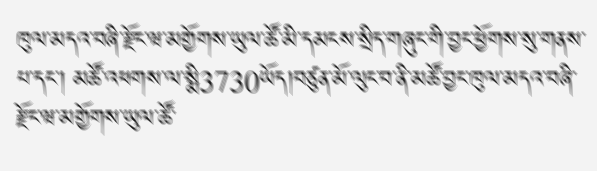ཁུལ་མདའ་བཞི་རྫོང་ཝ་མགྱོགས་ཡུལ་ཚོ་མི་དམངས་སྲིད་གཞུང་གི་བྱང་ཕྱོགས་སུ་གནས་པ་དང་། མཚོ་འཕགས་ལ་སྨི3730ཡོད།བཙུན་མོ་ལུང་བ་ནི་མཚོ་བྱང་ཁུལ་མདའ་བཞི་རྫོང་ཝ་མགྱོགས་ཡུལ་ཚོ་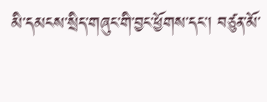མི་དམངས་སྲིད་གཞུང་གི་བྱང་ཕྱོགས་དང་། བཙུན་མོ་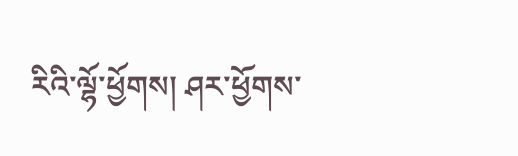རིའི་ལྷོ་ཕྱོགས། ཤར་ཕྱོགས་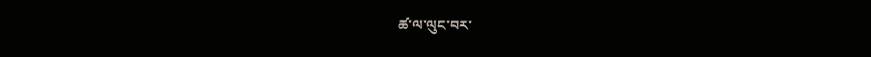ཚ་ལ་ལུང་བར་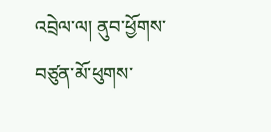འབྲེལ་ལ། ནུབ་ཕྱོགས་བཙུན་མོ་ཕུགས་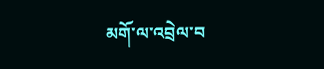མགོ་ལ་འབྲེལ་བ